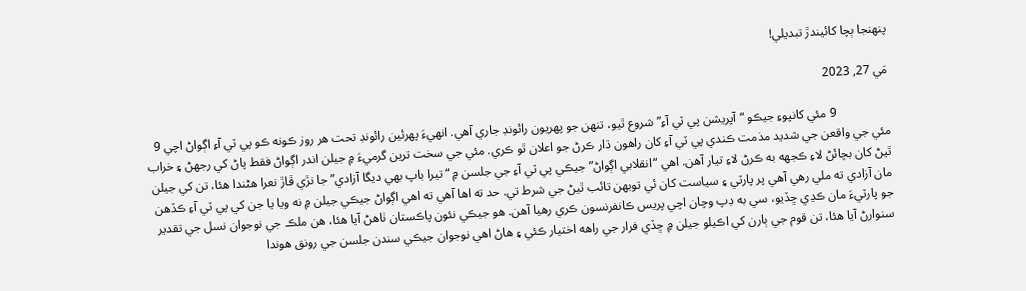پنهنجا ٻچا کائيندڙ تبديلي!

مَي 27, 2023

                 9 مئي کانپوءِ جيڪو “آپريشن پي ٽي آءِ” شروع ٿيو، تنهن جو پهريون رائونڊ جاري آهي. انهيءَ پهرئين رائونڊ تحت هر روز ڪونه ڪو پي ٽي آءِ اڳواڻ اچي 9 مئي جي واقعن جي شديد مذمت ڪندي پي ٽي آءِ کان راهون ڌار ڪرڻ جو اعلان ٿو ڪري. مئي جي سخت ترين گرميءَ ۾ جيلن اندر اڳواڻ فقط پاڻ کي رجهڻ ۽ خراب ٿيڻ کان بچائڻ لاءِ ڪجهه به ڪرڻ لاءِ تيار آهن. اهي “انقلابي اڳواڻ” جيڪي پي ٽي آءِ جي جلسن ۾ “تيرا باپ بهي ديگا آزادي” جا نڙي ڦاڙ نعرا هڻندا هئا، تن کي جيلن مان آزادي ته ملي رهي آهي پر پارٽي ۽ سياست کان ئي توبهن تائب ٿيڻ جي شرط تي. حد ته اها آهي ته اهي اڳواڻ جيڪي جيلن ۾ نه ويا يا جن کي پي ٽي آءِ ڪڏهن جو پارٽيءَ مان ڪڍي ڇڏيو، سي به ڊپ وچان اچي پريس ڪانفرنسون ڪري رهيا آهن. هو جيڪي نئون پاڪستان ٺاهڻ آيا هئا، هن ملڪ جي نوجوان نسل جي تقدير سنوارڻ آيا هئا، تن قوم جي ٻارن کي اڪيلو جيلن ۾ ڇڏي فرار جي راهه اختيار ڪئي ۽ هاڻ اهي نوجوان جيڪي سندن جلسن جي رونق هوندا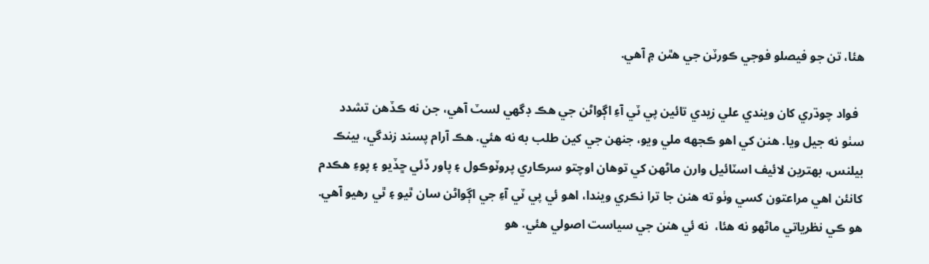هئا، تن جو فيصلو فوجي ڪورٽن جي هٿن ۾ آهي.

  فواد چوڌري کان ويندي علي زيدي تائين پي ٽي آءِ اڳواڻن جي هڪ ڊگهي لسٽ آهي، جن نه ڪڏهن تشدد سٺو نه جيل ويا. هنن کي اهو ڪجهه ملي ويو، جنهن جي کين طلب به نه هئي. هڪ آرام پسند زندگي، بينڪ بيلنس، بهترين لائيف اسٽائيل وارن ماڻهن کي توهان اوچتو سرڪاري پروٽوڪول ۽ پاور ڏئي ڇڏيو ۽ پوءِ هڪدم کانئن اهي مراعتون کسي وٺو ته هنن جا ترا نڪري ويندا، اهو ئي پي ٽي آءِ جي اڳواڻن سان ٿيو ۽ ٿي رهيو آهي. هو ڪي نظرياتي ماڻهو نه هئا،  نه ئي هنن جي سياست اصولي هئي. هو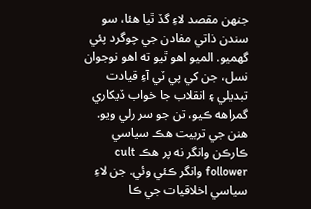جنهن مقصد لاءِ گڏ ٿيا هئا، سو سندن ذاتي مفادن جي چوگرد پئي گهميو. الميو اهو ٿيو ته اهو نوجوان نسل، جن کي پي ٽي آءِ قيادت تبديلي ۽ انقلاب جا خواب ڏيکاري گمراهه ڪيو، تن جو سر رلي ويو. هنن جي تربيت هڪ سياسي ڪارڪن وانگر نه پر هڪ cult follower وانگر ڪئي وئي. جن لاءِ سياسي اخلاقيات جي ڪا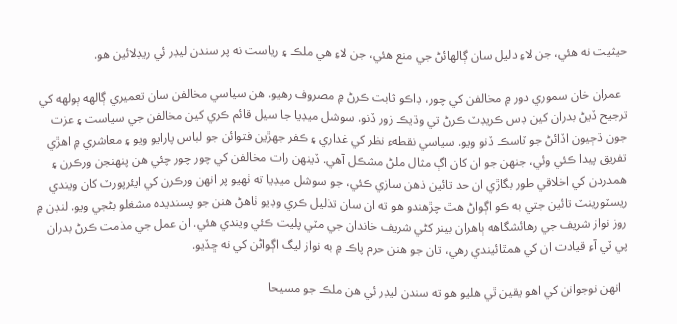حيثيت نه هئي، جن لاءِ دليل سان ڳالهائڻ جي منع هئي، جن لاءِ هي ملڪ ۽ رياست نه پر سندن ليڊر ئي ريڊلائين هو.

  عمران خان سموري دور ۾ مخالفن کي چور، ڊاڪو ثابت ڪرڻ ۾ مصروف رهيو. هن سياسي مخالفن سان تعميري ڳالهه ٻولهه کي ترجيح ڏيڻ بدران کين ڊس ڪريڊٽ ڪرڻ تي وڌيڪ زور ڏنو. سوشل ميڊيا جا سيل قائم ڪري کين مخالفن جي سياست ۽ عزت جون ڌڄيون اڏائڻ جو ٽاسڪ ڏنو ويو. سياسي نقطهء نظر کي غداري ۽ ڪفر جهڙين فتوائن جو لباس پارايو ويو ۽ معاشري ۾ اهڙي تفريق پيدا ڪئي وئي، جنهن جو ان کان اڳ مثال ملڻ مشڪل آهي. ڏينهن رات مخالفن کي چور چور چئي هن پنهنجن ورڪرن ۽ همدردن کي اخلاقي طور بگاڙي ان حد تائين ذهن سازي ڪئي، جو سوشل ميڊيا ته ٺهيو پر انهن ورڪرن کي ايئرپورٽ کان ويندي ريسٽورينٽ تائين جتي به ڪو اڳواڻ هٿ چڙهندو هو ته ان سان تذليل ڪري وڊيو ٺاهڻ هنن جو پسنديده مشغلو بڻجي ويو. لنڊن ۾ روز نواز شريف جي رهائشگاهه ٻاهران بينر کڻي شريف خاندان جي مٽي پليت ڪئي ويندي هئي. ان عمل جي مذمت ڪرڻ بدران پي ٽي آءِ قيادت ان کي همٿائيندي رهي، تان جو هنن حرم پاڪ ۾ به نواز ليگ اڳواڻن کي نه ڇڏيو.

  انهن نوجوانن کي اهو يقين ٿي هليو هو ته سندن ليڊر ئي هن ملڪ جو مسيحا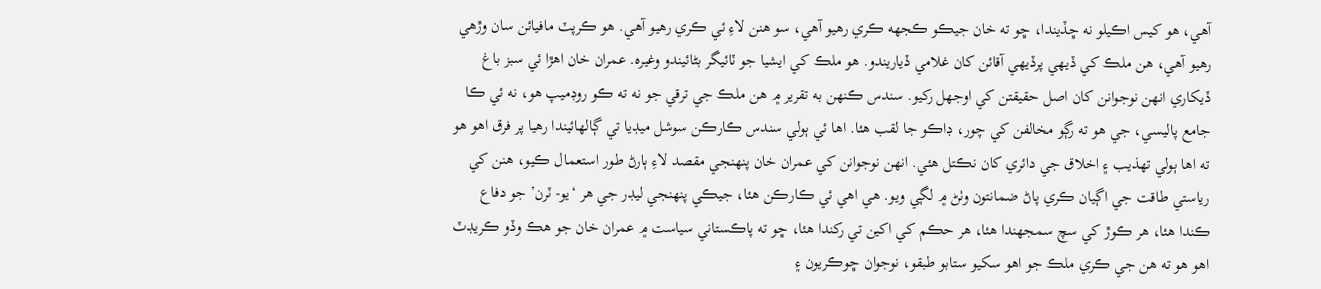آهي، هو کيس اڪيلو نه ڇڏيندا، ڇو ته خان جيڪو ڪجهه ڪري رهيو آهي، سو هنن لاءِ ئي ڪري رهيو آهي. هو ڪرپٽ مافيائن سان وڙهي رهيو آهي، هن ملڪ کي ڏيهي پرڏيهي آقائن کان غلامي ڏياريندو. هو ملڪ کي ايشيا جو ٽائيگر بڻائيندو وغيره. عمران خان اهڙا ئي سبز باغ ڏيکاري انهن نوجوانن کان اصل حقيقتن کي اوجهل رکيو. سندس ڪنهن به تقرير ۾ هن ملڪ جي ترقي جو نه ته ڪو روڊميپ هو، نه ئي ڪا جامع پاليسي، جي هو ته رڳو مخالفن کي چور، ڊاڪو جا لقب هئا. اها ئي ٻولي سندس ڪارڪن سوشل ميڊيا تي ڳالهائيندا رهيا پر فرق اهو هو ته اها ٻولي تهذيب ۽ اخلاق جي دائري کان نڪتل هئي. انهن نوجوانن کي عمران خان پنهنجي مقصد لاءِ ٻارڻ طور استعمال ڪيو، هنن کي رياستي طاقت جي اڳيان ڪري پاڻ ضمانتون وٺڻ ۾ لڳي ويو. هي اهي ئي ڪارڪن هئا، جيڪي پنهنجي ليڊر جي هر ‘يو- ٽرن’ جو دفاع ڪندا هئا، هر ڪوڙ کي سچ سمجهندا هئا، هر حڪم کي اکين تي رکندا هئا، ڇو ته پاڪستاني سياست ۾ عمران خان جو هڪ وڏو ڪريڊٽ اهو هو ته هن جي ڪري ملڪ جو اهو سکيو ستابو طبقو، نوجوان ڇوڪريون ۽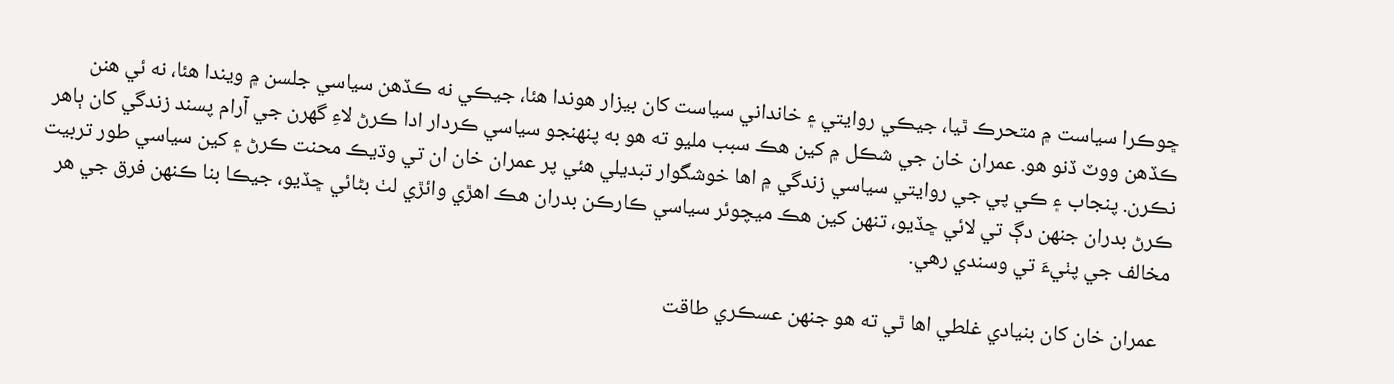ڇوڪرا سياست ۾ متحرڪ ٿيا، جيڪي روايتي ۽ خانداني سياست کان بيزار هوندا هئا، جيڪي نه ڪڏهن سياسي جلسن ۾ ويندا هئا، نه ئي هنن ڪڏهن ووٽ ڏنو هو. عمران خان جي شڪل ۾ کين هڪ سبب مليو ته هو به پنهنجو سياسي ڪردار ادا ڪرڻ لاءِ گهرن جي آرام پسند زندگي کان ٻاهر نڪرن. پنجاب ۽ ڪي پي جي روايتي سياسي زندگي ۾ اها خوشگوار تبديلي هئي پر عمران خان ان تي وڌيڪ محنت ڪرڻ ۽ کين سياسي طور تربيت ڪرڻ بدران جنهن دڳ تي لائي ڇڏيو، تنهن کين هڪ ميچوئر سياسي ڪارڪن بدران هڪ اهڙي وائڙي لٺ بڻائي ڇڏيو، جيڪا بنا ڪنهن فرق جي هر مخالف جي پٺيءَ تي وسندي رهي.

  عمران خان کان بنيادي غلطي اها ٿي ته هو جنهن عسڪري طاقت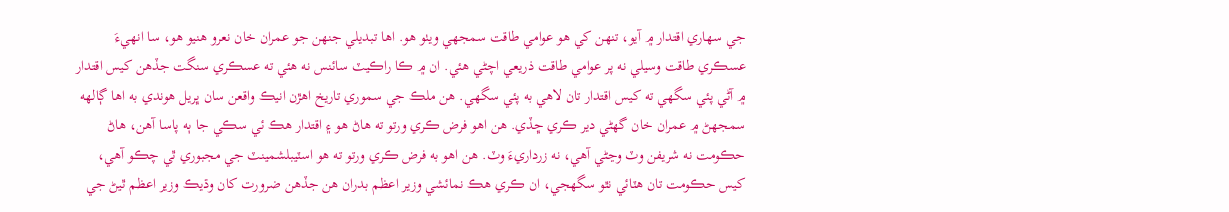جي سهاري اقتدار ۾ آيو، تنهن کي هو عوامي طاقت سمجهي ويٺو هو. اها تبديلي جنهن جو عمران خان نعرو هنيو هو، سا انهيءَ عسڪري طاقت وسيلي نه پر عوامي طاقت ذريعي اچڻي هئي. ان ۾ ڪا راڪيٽ سائنس نه هئي ته عسڪري سنگت جڏهن کيس اقتدار ۾ آڻي پئي سگهي ته کيس اقتدار تان لاهي به پئي سگهي. هن ملڪ جي سموري تاريخ اهڙن انيڪ واقعن سان ڀريل هوندي به اها ڳالهه سمجهڻ ۾ عمران خان گهڻي دير ڪري ڇڏي. هن اهو فرض ڪري ورتو ته هاڻ هو ۽ اقتدار هڪ ئي سڪي جا ٻه پاسا آهن، هاڻ حڪومت نه شريفن وٽ وڃڻي آهي، نه زرداريءَ وٽ. هن اهو به فرض ڪري ورتو ته هو اسٽيبلشمينٽ جي مجبوري ٿي چڪو آهي، کيس حڪومت تان هٽائي نٿو سگهجي، ان ڪري هڪ نمائشي وزير اعظم بدران هن جڏهن ضرورت کان وڌيڪ وزير اعظم ٿيڻ جي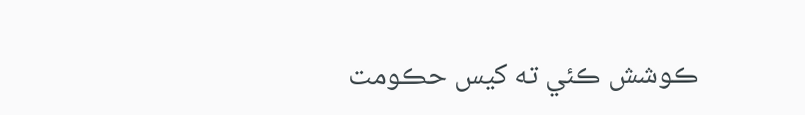ڪوشش ڪئي ته کيس حڪومت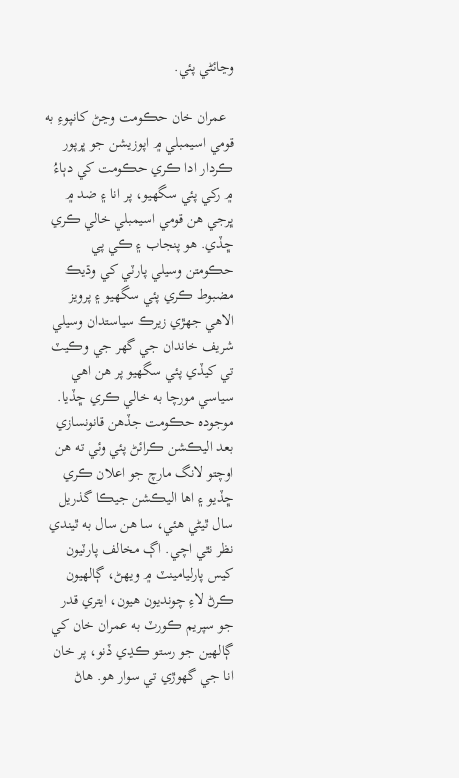وڃائڻي پئي.

  عمران خان حڪومت وڃڻ کانپوءِ به قومي اسيمبلي ۾ اپوزيشن جو ڀرپور ڪردار ادا ڪري حڪومت کي دٻاءُ ۾ رکي پئي سگهيو، پر انا ۽ ضد ۾ ڀرجي هن قومي اسيمبلي خالي ڪري ڇڏي. هو پنجاب ۽ ڪي پي حڪومتن وسيلي پارٽي کي وڌيڪ مضبوط ڪري پئي سگهيو ۽ پرويز الاهي جهڙي زيرڪ سياستدان وسيلي شريف خاندان جي گهر جي وڪيٽ تي کيڏي پئي سگهيو پر هن اهي سياسي مورچا به خالي ڪري ڇڏيا. موجوده حڪومت جڏهن قانونسازي بعد اليڪشن ڪرائڻ پئي وئي ته هن اوچتو لانگ مارچ جو اعلان ڪري ڇڏيو ۽ اها اليڪشن جيڪا گذريل سال ٿيڻي هئي، سا هن سال به ٿيندي نظر نٿي اچي. اڳ مخالف پارٽيون کيس پارليامينٽ ۾ ويهڻ، ڳالهيون ڪرڻ لاءِ چونديون هيون، ايتري قدر جو سپريم ڪورٽ به عمران خان کي ڳالهين جو رستو ڪڍي ڏنو، پر خان انا جي گهوڙي تي سوار هو. هاڻ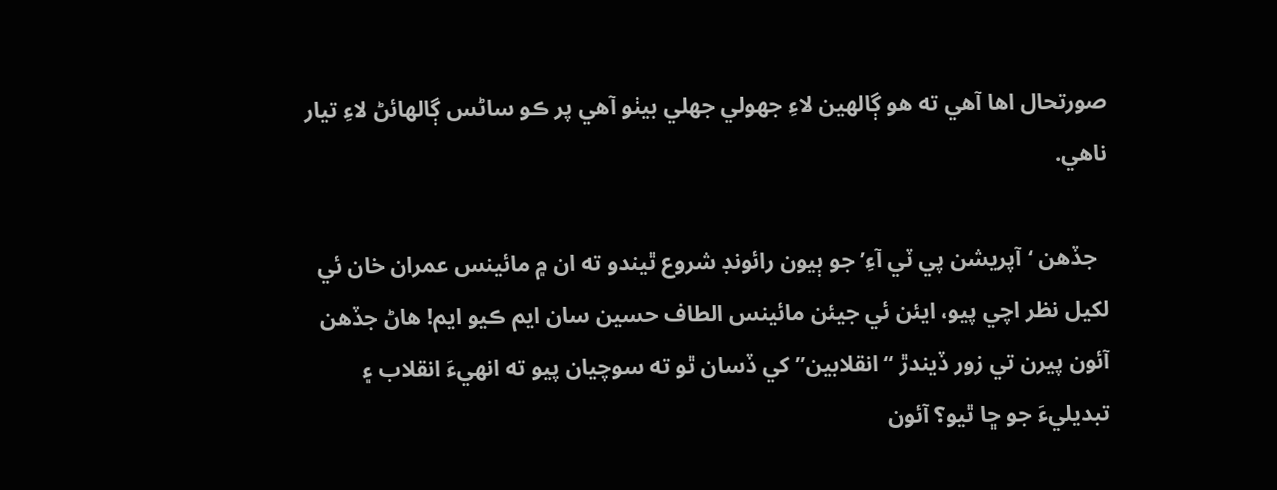صورتحال اها آهي ته هو ڳالهين لاءِ جهولي جهلي بيٺو آهي پر ڪو ساڻس ڳالهائڻ لاءِ تيار ناهي.

  جڏهن ‘آپريشن پي ٽي آءِ’ جو ٻيون رائونڊ شروع ٿيندو ته ان ۾ مائينس عمران خان ئي لکيل نظر اچي پيو، ايئن ئي جيئن مائينس الطاف حسين سان ايم ڪيو ايم! هاڻ جڏهن آئون پيرن تي زور ڏيندڙ “انقلابين” کي ڏسان ٿو ته سوچيان پيو ته انهيءَ انقلاب ۽ تبديليءَ جو ڇا ٿيو؟ آئون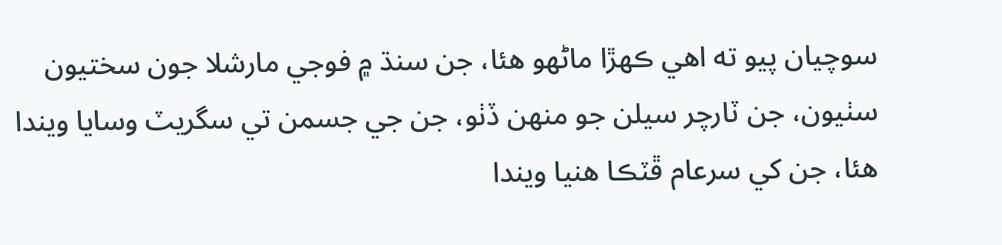سوچيان پيو ته اهي ڪهڙا ماڻهو هئا، جن سنڌ ۾ فوجي مارشلا جون سختيون سٺيون، جن ٽارچر سيلن جو منهن ڏٺو، جن جي جسمن تي سگريٽ وسايا ويندا هئا، جن کي سرعام ڦٽڪا هنيا ويندا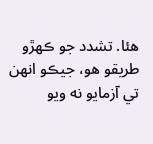هئا. تشدد جو ڪهڙو طريقو هو، جيڪو انهن تي آزمايو نه ويو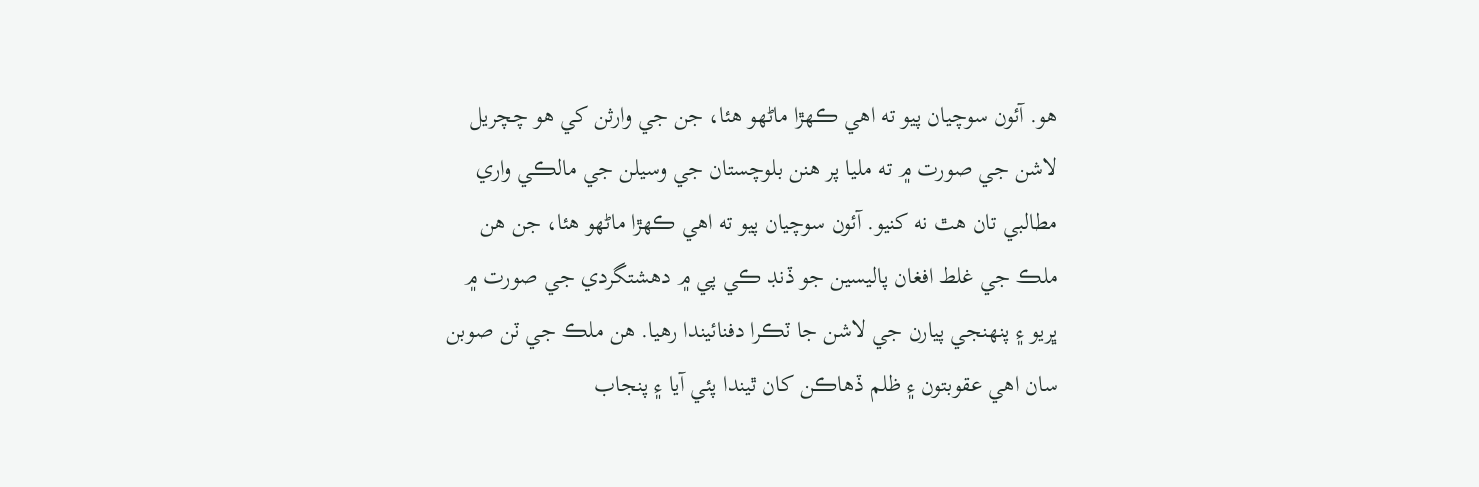هو. آئون سوچيان پيو ته اهي ڪهڙا ماڻهو هئا، جن جي وارثن کي هو چچريل لاشن جي صورت ۾ ته مليا پر هنن بلوچستان جي وسيلن جي مالڪي واري مطالبي تان هٿ نه کنيو. آئون سوچيان پيو ته اهي ڪهڙا ماڻهو هئا، جن هن ملڪ جي غلط افغان پاليسين جو ڏنڊ ڪي پي ۾ دهشتگردي جي صورت ۾ ڀريو ۽ پنهنجي پيارن جي لاشن جا ٽڪرا دفنائيندا رهيا. هن ملڪ جي ٽن صوبن سان اهي عقوبتون ۽ ظلم ڏهاڪن کان ٿيندا پئي آيا ۽ پنجاب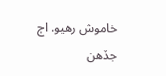خاموش رهيو. اڄ جڏهن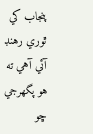پنجاب کي ٿوري رهنڊ آئي آهي ته هو پگهرجي ڇو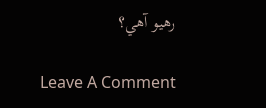رهيو آهي؟

Leave A Comment